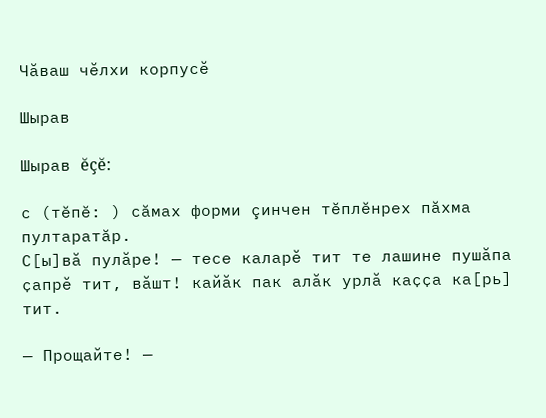Чӑваш чӗлхи корпусӗ

Шырав

Шырав ĕçĕ:

с (тĕпĕ: ) сăмах форми çинчен тĕплĕнрех пăхма пултаратăр.
С[ы]вӑ пулӑре! — тесе каларӗ тит те лашине пушӑпа ҫапрӗ тит, вӑшт! кайӑк пак алӑк урлӑ каҫҫа ка[рь] тит.

— Прощайте! —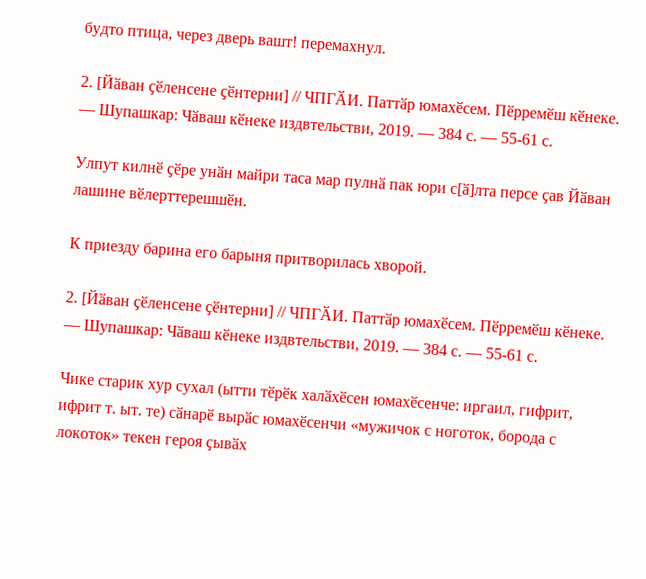будто птица, через дверь вашт! перемахнул.

2. [Йӑван ҫӗленсене ҫӗнтерни] // ЧПГӐИ. Паттӑр юмахӗсем. Пӗрремӗш кӗнеке. — Шупашкар: Чӑваш кӗнеке издвтельстви, 2019. — 384 с. — 55-61 с.

Улпут килнӗ ҫӗре унӑн майри таса мар пулнӑ пак юри с[ӑ]лта персе ҫав Йӑван лашине вӗлерттерешшӗн.

К приезду барина его барыня притворилась хворой.

2. [Йӑван ҫӗленсене ҫӗнтерни] // ЧПГӐИ. Паттӑр юмахӗсем. Пӗрремӗш кӗнеке. — Шупашкар: Чӑваш кӗнеке издвтельстви, 2019. — 384 с. — 55-61 с.

Чике старик хур сухал (ытти тӗрӗк халӑхӗсен юмахӗсенче: иргаил, гифрит, ифрит т. ыт. те) сӑнарӗ вырӑс юмахӗсенчи «мужичок с ноготок, борода с локоток» текен героя ҫывӑх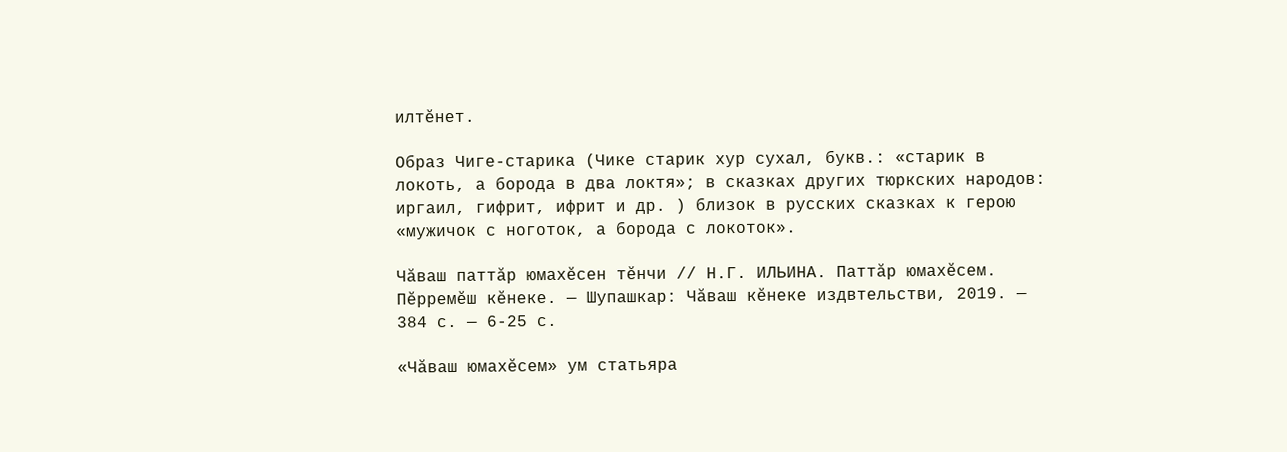илтӗнет.

Образ Чиге-старика (Чике старик хур сухал, букв.: «старик в локоть, а борода в два локтя»; в сказках других тюркских народов: иргаил, гифрит, ифрит и др. ) близок в русских сказках к герою «мужичок с ноготок, а борода с локоток».

Чӑваш паттӑр юмахӗсен тӗнчи // Н.Г. ИЛЬИНА. Паттӑр юмахӗсем. Пӗрремӗш кӗнеке. — Шупашкар: Чӑваш кӗнеке издвтельстви, 2019. — 384 с. — 6-25 с.

«Чӑваш юмахӗсем» ум статьяра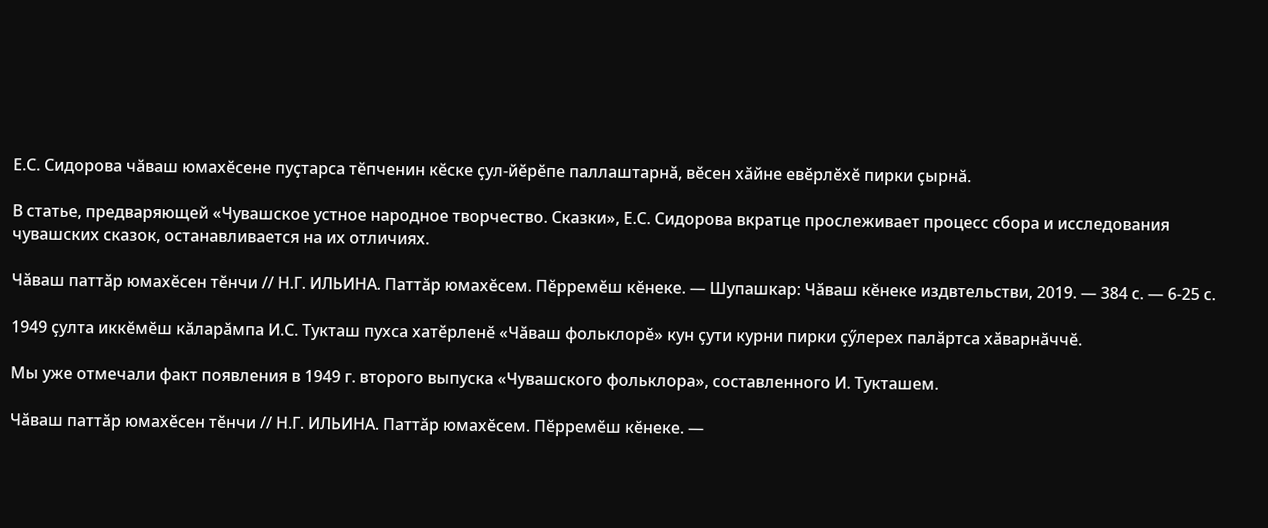Е.С. Сидорова чӑваш юмахӗсене пуҫтарса тӗпченин кӗске ҫул-йӗрӗпе паллаштарнӑ, вӗсен хӑйне евӗрлӗхӗ пирки ҫырнӑ.

В статье, предваряющей «Чувашское устное народное творчество. Сказки», Е.С. Сидорова вкратце прослеживает процесс сбора и исследования чувашских сказок, останавливается на их отличиях.

Чӑваш паттӑр юмахӗсен тӗнчи // Н.Г. ИЛЬИНА. Паттӑр юмахӗсем. Пӗрремӗш кӗнеке. — Шупашкар: Чӑваш кӗнеке издвтельстви, 2019. — 384 с. — 6-25 с.

1949 ҫулта иккӗмӗш кӑларӑмпа И.С. Тукташ пухса хатӗрленӗ «Чӑваш фольклорӗ» кун ҫути курни пирки ҫӳлерех палӑртса хӑварнӑччӗ.

Мы уже отмечали факт появления в 1949 г. второго выпуска «Чувашского фольклора», составленного И. Тукташем.

Чӑваш паттӑр юмахӗсен тӗнчи // Н.Г. ИЛЬИНА. Паттӑр юмахӗсем. Пӗрремӗш кӗнеке. —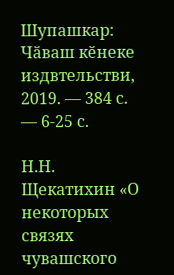Шупашкар: Чӑваш кӗнеке издвтельстви, 2019. — 384 с. — 6-25 с.

Н.Н. Щекатихин «О некоторых связях чувашского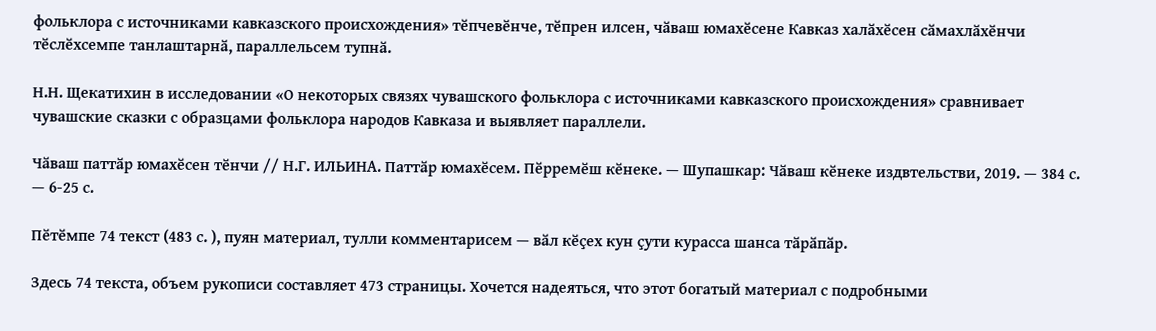фольклора с источниками кавказского происхождения» тӗпчевӗнче, тӗпрен илсен, чӑваш юмахӗсене Кавказ халӑхӗсен сӑмахлӑхӗнчи тӗслӗхсемпе танлаштарнӑ, параллельсем тупнӑ.

Н.Н. Щекатихин в исследовании «О некоторых связях чувашского фольклора с источниками кавказского происхождения» сравнивает чувашские сказки с образцами фольклора народов Кавказа и выявляет параллели.

Чӑваш паттӑр юмахӗсен тӗнчи // Н.Г. ИЛЬИНА. Паттӑр юмахӗсем. Пӗрремӗш кӗнеке. — Шупашкар: Чӑваш кӗнеке издвтельстви, 2019. — 384 с. — 6-25 с.

Пӗтӗмпе 74 текст (483 с. ), пуян материал, тулли комментарисем — вӑл кӗҫех кун ҫути курасса шанса тӑрӑпӑр.

Здесь 74 текста, объем рукописи составляет 473 страницы. Хочется надеяться, что этот богатый материал с подробными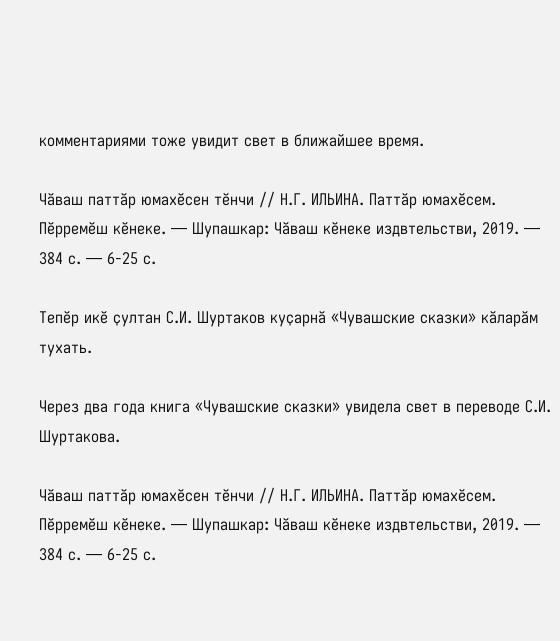комментариями тоже увидит свет в ближайшее время.

Чӑваш паттӑр юмахӗсен тӗнчи // Н.Г. ИЛЬИНА. Паттӑр юмахӗсем. Пӗрремӗш кӗнеке. — Шупашкар: Чӑваш кӗнеке издвтельстви, 2019. — 384 с. — 6-25 с.

Тепӗр икӗ ҫултан С.И. Шуртаков куҫарнӑ «Чувашские сказки» кӑларӑм тухать.

Через два года книга «Чувашские сказки» увидела свет в переводе С.И. Шуртакова.

Чӑваш паттӑр юмахӗсен тӗнчи // Н.Г. ИЛЬИНА. Паттӑр юмахӗсем. Пӗрремӗш кӗнеке. — Шупашкар: Чӑваш кӗнеке издвтельстви, 2019. — 384 с. — 6-25 с.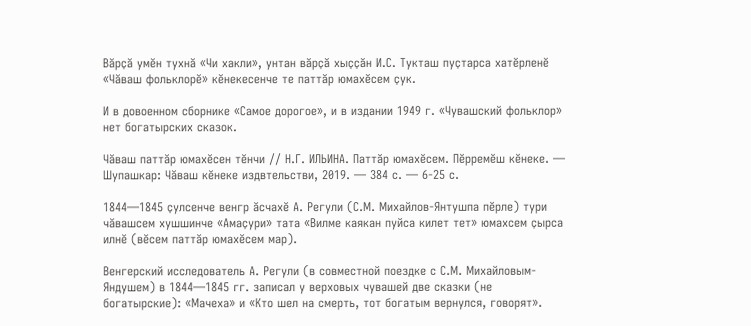Вӑрҫӑ умӗн тухнӑ «Чи хакли», унтан вӑрҫӑ хыҫҫӑн И.С. Тукташ пуҫтарса хатӗрленӗ «Чӑваш фольклорӗ» кӗнекесенче те паттӑр юмахӗсем ҫук.

И в довоенном сборнике «Самое дорогое», и в издании 1949 г. «Чувашский фольклор» нет богатырских сказок.

Чӑваш паттӑр юмахӗсен тӗнчи // Н.Г. ИЛЬИНА. Паттӑр юмахӗсем. Пӗрремӗш кӗнеке. — Шупашкар: Чӑваш кӗнеке издвтельстви, 2019. — 384 с. — 6-25 с.

1844—1845 ҫулсенче венгр ӑсчахӗ А. Регули (С.М. Михайлов-Янтушпа пӗрле) тури чӑвашсем хушшинче «Амаҫури» тата «Вилме каякан пуйса килет тет» юмахсем ҫырса илнӗ (вӗсем паттӑр юмахӗсем мар).

Венгерский исследователь А. Регули (в совместной поездке с С.М. Михайловым-Яндушем) в 1844—1845 гг. записал у верховых чувашей две сказки (не богатырские): «Мачеха» и «Кто шел на смерть, тот богатым вернулся, говорят».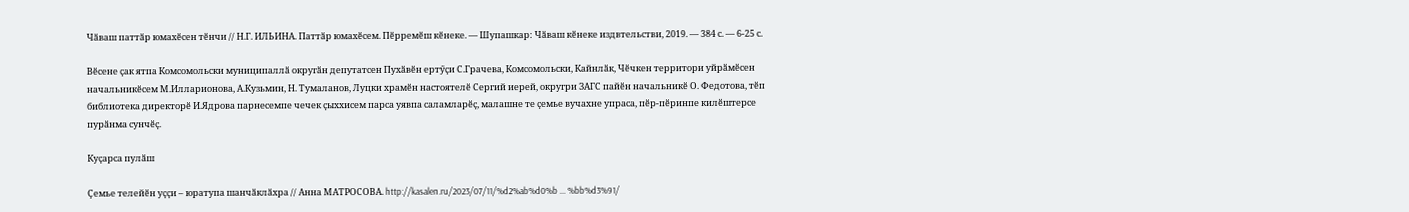Чӑваш паттӑр юмахӗсен тӗнчи // Н.Г. ИЛЬИНА. Паттӑр юмахӗсем. Пӗрремӗш кӗнеке. — Шупашкар: Чӑваш кӗнеке издвтельстви, 2019. — 384 с. — 6-25 с.

Вӗсене ҫак ятпа Комсомольски муниципаллӑ округӑн депутатсен Пухӑвӗн ертӳҫи С.Грачева, Комсомольски, Кайнлӑк, Чӗчкен территори уйрӑмӗсен начальникӗсем М.Илларионова, А.Кузьмин, Н. Тумаланов, Луцки храмӗн настоятелӗ Сергий иерей, округри ЗАГС пайӗн начальникӗ О. Федотова, тӗп библиотека директорӗ И.Ядрова парнесемпе чечек ҫыххисем парса уявпа саламларӗҫ, малашне те ҫемье вучахне упраса, пӗр-пӗринпе килӗштерсе пурӑнма сунчӗҫ.

Куҫарса пулӑш

Ҫемье телейӗн уҫҫи – юратупа шанчӑклӑхра // Анна МАТРОСОВА. http://kasalen.ru/2023/07/11/%d2%ab%d0%b ... %bb%d3%91/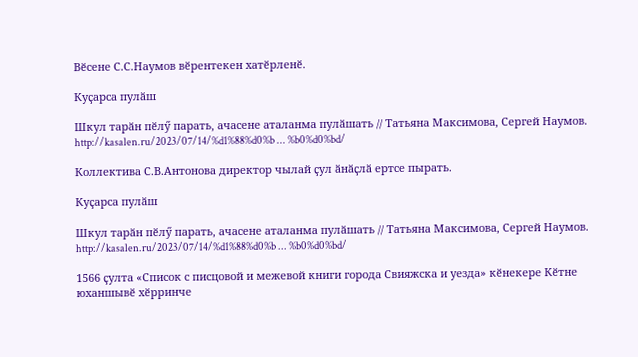Вӗсене С.С.Наумов вӗрентекен хатӗрленӗ.

Куҫарса пулӑш

Шкул тарӑн пӗлӳ парать, ачасене аталанма пулӑшать // Татьяна Максимова, Сергей Наумов. http://kasalen.ru/2023/07/14/%d1%88%d0%b ... %b0%d0%bd/

Коллектива С.В.Антонова директор чылай ҫул ӑнӑҫлӑ ертсе пырать.

Куҫарса пулӑш

Шкул тарӑн пӗлӳ парать, ачасене аталанма пулӑшать // Татьяна Максимова, Сергей Наумов. http://kasalen.ru/2023/07/14/%d1%88%d0%b ... %b0%d0%bd/

1566 ҫулта «Список с писцовой и межевой книги города Свияжска и уезда» кӗнекере Кӗтне юханшывӗ хӗрринче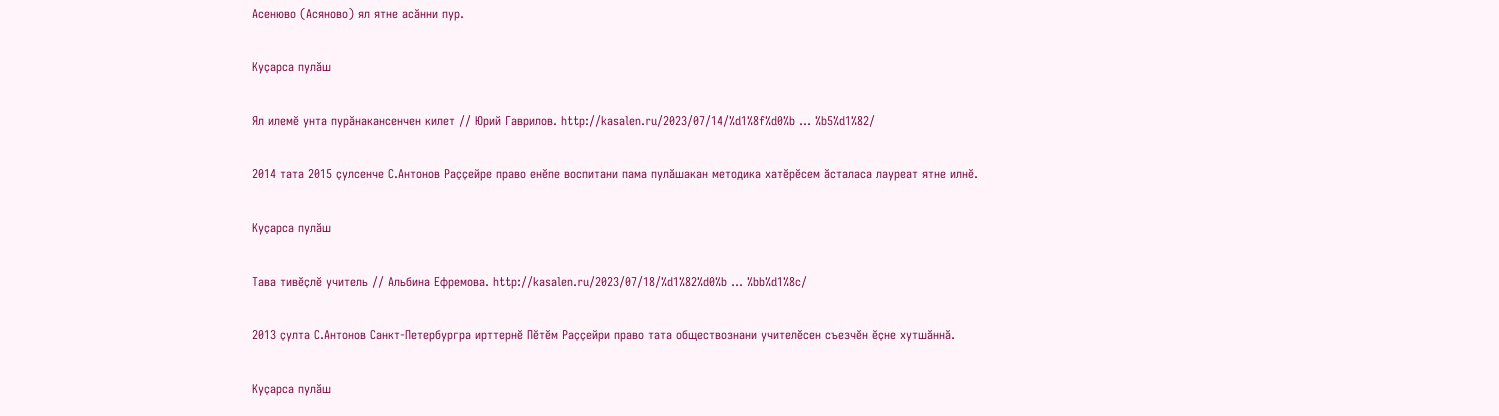Асенюво (Асяново) ял ятне асӑнни пур.

Куҫарса пулӑш

Ял илемӗ унта пурӑнакансенчен килет // Юрий Гаврилов. http://kasalen.ru/2023/07/14/%d1%8f%d0%b ... %b5%d1%82/

2014 тата 2015 ҫулсенче С.Антонов Раҫҫейре право енӗпе воспитани пама пулӑшакан методика хатӗрӗсем ӑсталаса лауреат ятне илнӗ.

Куҫарса пулӑш

Тава тивӗҫлӗ учитель // Альбина Ефремова. http://kasalen.ru/2023/07/18/%d1%82%d0%b ... %bb%d1%8c/

2013 ҫулта С.Антонов Санкт-Петербургра ирттернӗ Пӗтӗм Раҫҫейри право тата обществознани учителӗсен съезчӗн ӗҫне хутшӑннӑ.

Куҫарса пулӑш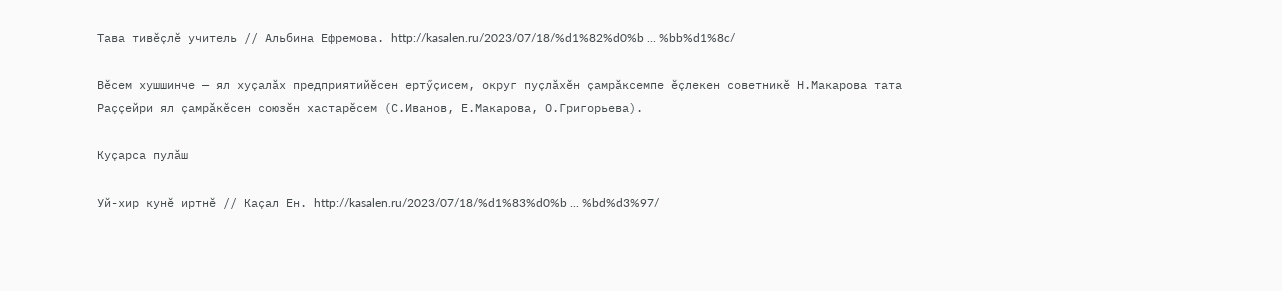Тава тивӗҫлӗ учитель // Альбина Ефремова. http://kasalen.ru/2023/07/18/%d1%82%d0%b ... %bb%d1%8c/

Вӗсем хушшинче — ял хуҫалӑх предприятийӗсен ертӳҫисем, округ пуҫлӑхӗн ҫамрӑксемпе ӗҫлекен советникӗ Н.Макарова тата Раҫҫейри ял ҫамрӑкӗсен союзӗн хастарӗсем (С.Иванов, Е.Макарова, О.Григорьева).

Куҫарса пулӑш

Уй-хир кунӗ иртнӗ // Каҫал Ен. http://kasalen.ru/2023/07/18/%d1%83%d0%b ... %bd%d3%97/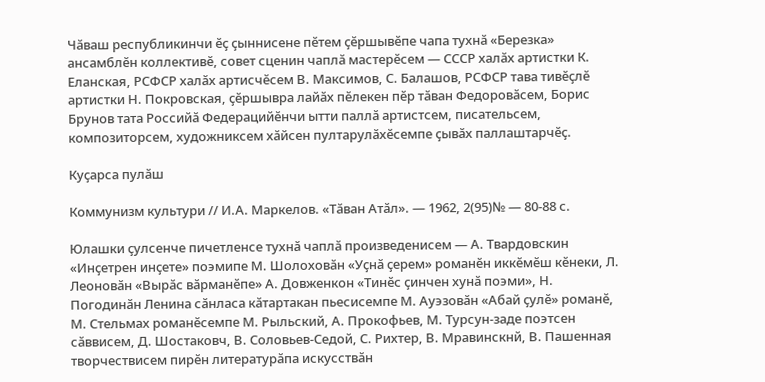Чӑваш республикинчи ӗҫ ҫыннисене пӗтем ҫӗршывӗпе чапа тухнӑ «Березка» ансамблӗн коллективӗ, совет сценин чаплӑ мастерӗсем — СССР халӑх артистки К. Еланская, РСФСР халӑх артисчӗсем В. Максимов, С. Балашов, РСФСР тава тивӗҫлӗ артистки Н. Покровская, ҫӗршывра лайӑх пӗлекен пӗр тӑван Федоровӑсем, Борис Брунов тата Российӑ Федерацийӗнчи ытти паллӑ артистсем, писательсем, композиторсем, художниксем хӑйсен пултарулӑхӗсемпе ҫывӑх паллаштарчӗҫ.

Куҫарса пулӑш

Коммунизм культури // И.А. Маркелов. «Тӑван Атӑл». — 1962, 2(95)№ — 80-88 с.

Юлашки ҫулсенче пичетленсе тухнӑ чаплӑ произведенисем — А. Твардовскин «Инҫетрен инҫете» поэмипе М. Шолоховӑн «Уҫнӑ ҫерем» романӗн иккӗмӗш кӗнеки, Л. Леоновӑн «Вырӑс вӑрманӗпе» А. Довженкон «Тинӗс ҫинчен хунӑ поэми», Н. Погодинӑн Ленина сӑнласа кӑтартакан пьесисемпе М. Ауэзовӑн «Абай ҫулӗ» романӗ, М. Стельмах романӗсемпе М. Рыльский, А. Прокофьев, М. Турсун-заде поэтсен сӑввисем, Д. Шостаковч, В. Соловьев-Седой, С. Рихтер, В. Мравинскнй, В. Пашенная творчествисем пирӗн литературӑпа искусствӑн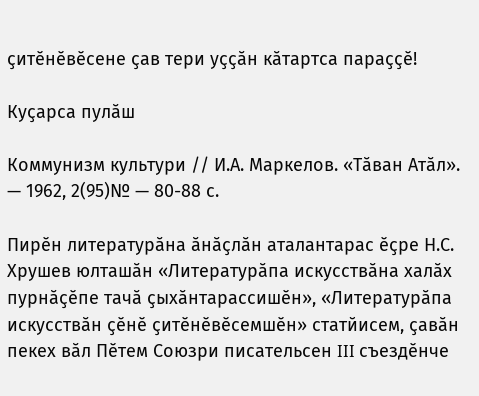ҫитӗнӗвӗсене ҫав тери уҫҫӑн кӑтартса параҫҫӗ!

Куҫарса пулӑш

Коммунизм культури // И.А. Маркелов. «Тӑван Атӑл». — 1962, 2(95)№ — 80-88 с.

Пирӗн литературӑна ӑнӑҫлӑн аталантарас ӗҫре Н.С. Хрушев юлташӑн «Литературӑпа искусствӑна халӑх пурнӑҫӗпе тачӑ ҫыхӑнтарассишӗн», «Литературӑпа искусствӑн ҫӗнӗ ҫитӗнӗвӗсемшӗн» статйисем, ҫавӑн пекех вӑл Пӗтем Союзри писательсен III съездӗнче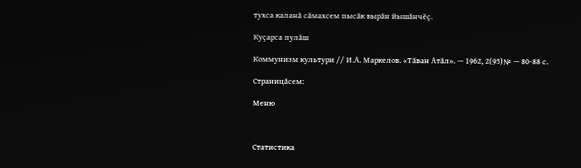тухса каланӑ сӑмахсем пысӑк вырӑн йышӑнчӗҫ.

Куҫарса пулӑш

Коммунизм культури // И.А. Маркелов. «Тӑван Атӑл». — 1962, 2(95)№ — 80-88 с.

Страницăсем:

Меню



Статистика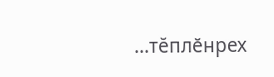...тĕплӗнрех